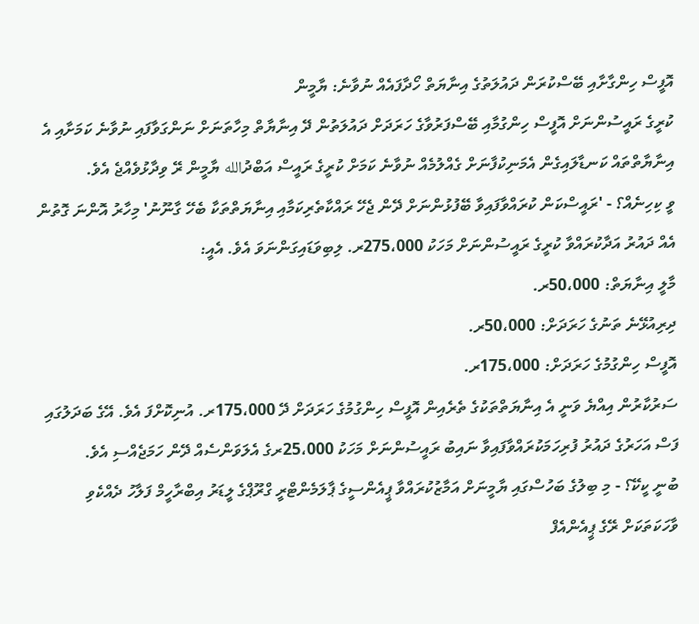އޮފީސް ހިންގާށާއި ބޭސްކުރަން ދައުލަތުގެ އިނާޔަތް ހޯދާފައެއް ނުވާނެ: ޔާމީން
ކުރީގެ ރައީސުންނަށް އޮފީސް ހިންގުމާއި ބޭސްފަރުވާގެ ހަރަދަށް ދައުލަތުން ދޭ އިނާޔާތް މިހާތަނަށް ނަންގަވާފައި ނުވާނެ ކަމަށާއި އެ އިނާޔާތްތައް ކަނޑާލައިގެން އެމަނިކުފާނަށް ގެއްލުމެއް ނުވާނެ ކަމަށް ކުރީގެ ރައީސް އަބްދުالله ޔާމީން ރޭ ވިދާޅުވެއްޖެ އެވެ.
ވީ ކިހިނެއް؟ - 'ރައީސްކަން ކުރައްވާފައިވާ ބޭފުޅުންނަށް ދޭން ޖެހޭ ރައްކާތެރިކަމާއި އިނާޔަތްތަކާ ބެހޭ ގާނޫނު' މިހާރު އޮންނަ ގޮތުން އެއް ދައުރު އަދާކުރައްވާ ކުރީގެ ރައީސުންނަށް މަހަކު 275،000ރ. ލިބިވަޑައިގަންނަވަ އެވެ. އެއީ:
މާލީ އިނާޔަތް: 50،000ރ.
ދިރިއުޅޭނެ ތަނުގެ ހަރަދަށް: 50،000ރ.
އޮފީސް ހިންގުމުގެ ހަރަދަށް: 175،000ރ.
ސަރުކާރުން އިއްޔެ ވަނީ އެ އިނާޔަތްތަކުގެ ތެރެއިން އޮފީސް ހިންގުމުގެ ހަރަދަށް ދޭ 175،000ރ. އުނިކޮށްފަ އެވެ. އޭގެ ބަދަލުގައި ފަސް އަހަރުގެ ދައުރު ފުރިހަމަކުރައްވާފައިވާ ނައިބު ރައީސުންނަށް މަހަކު 25،000ރގެ އެލަވަންސެއް ދޭން ހަމަޖެއްސި އެވެ.
ބުނީ ކީކޭ؟ - މި ބިލުގެ ބަހުސްގައި ޔާމީނަށް އަމާޒުކުރައްވާ ޕީއެންސީގެ ޕާލަމެންޓްރީ ގްރޫޕްގެ ލީޑަރު އިބްރާހީމް ފަލާހު ދެއްކެވި ވާހަކަތަކަށް ރޭގެ ޕީއެންއެފް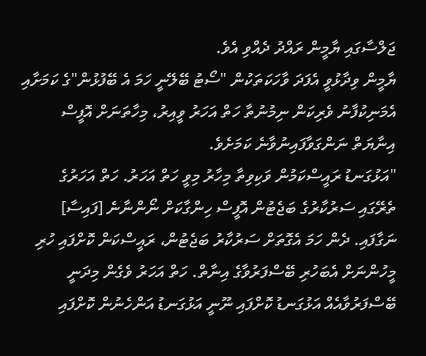ޖަލްސާގައި ޔާމީން ރައްދު ދެއްވި އެވެ.
ޔާމީން ވިދާޅުވީ އެފަދަ ވާހަކަތަކުން "ސޯޓު ބޭލޭނީ ހަމަ އެ ބޭފުޅުން"ގެ ކަމަށާއި އެމަނިކުފާނު ވެރިކަން ނިމުނުތާ ހަތް އަހަރު ވީއިރު، މިހާތަނަށް އޮފީސް އިނާޔަތް ނަންގަވާފައިނުވާނެ ކަމަށެވެ.
"އަޅުގަނޑު ރައީސްކަމުން ވަކިވިތާ މިހާރު މިވީ ހަތް އަހަރު. ހަތް އަހަރުގެ ތެރޭގައި ސަރުކާރުގެ ބަޖެޓުން އޮފީސް ހިންގާކަށް ނޯންނާނެ [ފައިސާ] ނަގާފައި. ދެން ހަމަ އެގޮތަށް ސަރުކާރު ބަޖެޓުން، ރައީސްކަން ކޮށްފައި ހުރި މީހުންނަށް އެބަހުރި ބޭސްފަރުވާގެ އިނާތް. ހަތް އަހަރު ވެގެން މިދަނީ ބޭސްފަރުވާއެއް އަޅުގަނޑު ކޮށްފައި ނޫނީ އަޅުގަނޑު އަންހެނުން ކޮށްފައި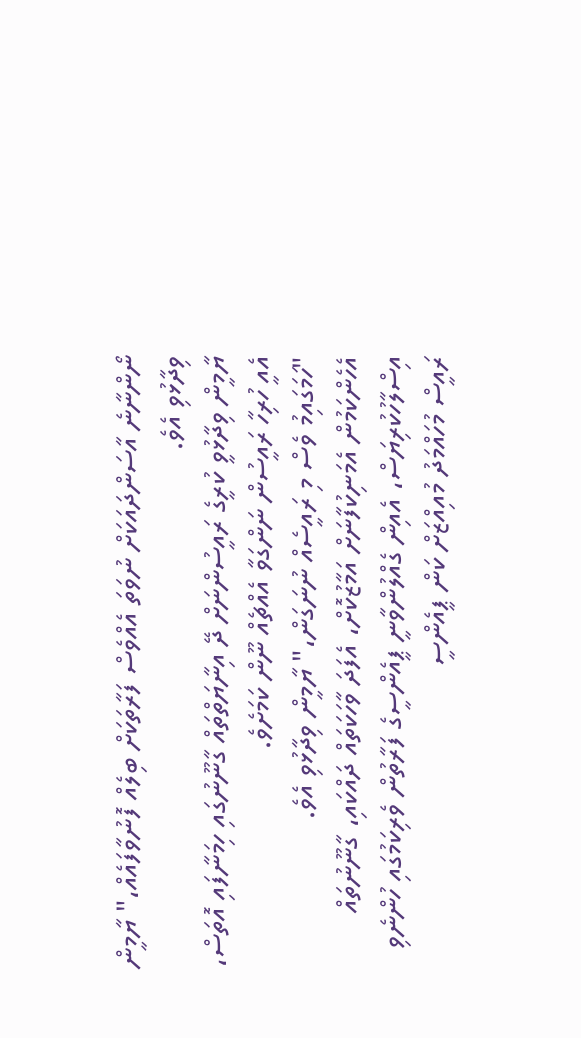ނޯންނާނެ އާސަންދައަކަށް ނުވަތަ އެއްވެސް ފަރާތަކަށް ބިލެއް ފޮނުވާފައެއް،" ޔާމީން ވިދާޅުވި އެވެ.
ޔާމީން ވިދާޅުވީ ކުރީގެ ރައީސުންނަށް ދޭ އިނާޔަތްތައް ގާނޫނުގައި ހިމަނާފައި އޮތަސް، އެއީ ހުރިހާ ރައީސުން ނަންގަވާ އެއްޗެއް ނޫން ކަމަށެވެ.
"ހަމަގައިމު ވެސް މި ރައީސެއް ނުނަގަން،" ޔާމީން ވިދާޅުވި އެވެ.
އެހެންކަމުން އެމަނިކުފާނަށް އަމާޒުކޮށް، އެފަދަ ވާހަކަތައް ދައްކައި، ގާނޫނުތައް އިސްލާހުކުރިޔަސް، އެއިން ގެއްލުންވާނީ ޕީއެންސީގެ ފަރާތުން ވެރިކަމުގައި ހުންނެވި ރައީސް މުހައްމަދު މުއިއްޒަށް ކަން ޕީއެންސީ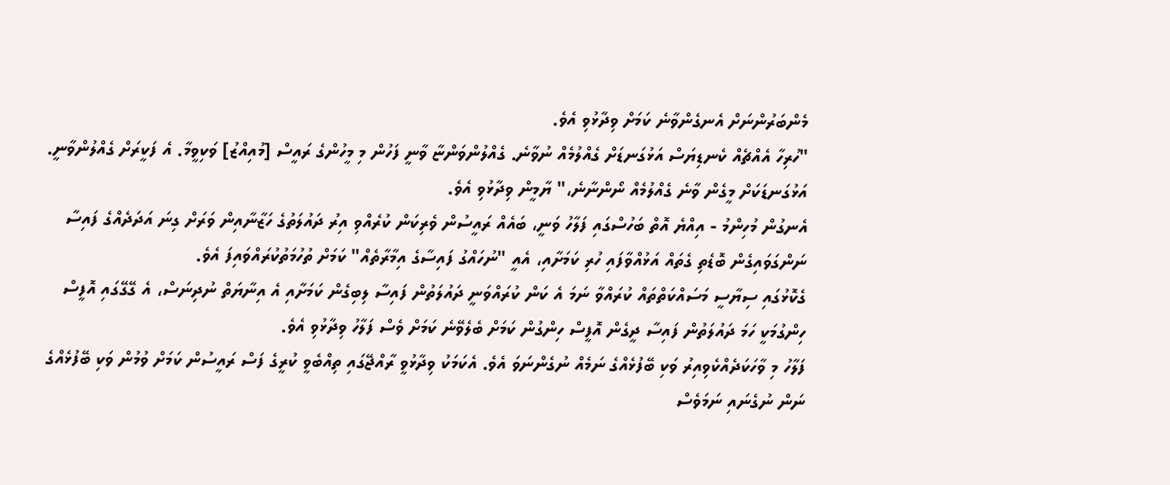މެންބަރުންނަށް އެނގެންވާނެ ކަމަށް ވިދާޅުވި އެވެ.
"ހުރިހާ އެއްޗެއް ކެނޑިޔަސް އަޅުގަނޑަށް ގެއްލުމެއް ނުވާނެ. ގެއްލުންވަންޏާ ވާނީ ފަހުން މި މީހުންގެ ރައީސް [މުއިއްޒު] ވަކިވީމާ. އެ ފަކީރަށް ގެއްލުންވާނީ. އަޅުގަނޑަކަށް މީގެން ވާނެ ގެއްލުމެއް ނޯންނާނެ،" ޔާމީން ވިދާޅުވި އެވެ.
އެނގުން މުހިންމު - އިއްޔެ އޮތް ބަހުސްގައި ފަލާހު ވަނީ، ބައެއް ރައީސުން ވެރިކަން ކުރެއްވި އިރު ދައުލަތުގެ ހަޒާނާއިން ވަރަށް ގިނަ އަދަދެއްގެ ފައިސާ ނަންގަވައިގެން ބޮޑެތި ގެތައް އަޅުއްވާފައި ހުރި ކަމަށާއި، އެއީ "ނުހައްގު ފައިސާގެ އިމާރާތެއް" ކަމަށް ތުހުމަތުކުރައްވައިފަ އެވެ.
ގެކޮޅުގައި ސިޔާސީ މަސައްކަތްތައް ކުރައްވާ ނަމަ އެ ކަން ކުރައްވަނީ ދައުލަތުން ފައިސާ ލިބިގެން ކަމަށާއި އެ އިނާޔަތް ނުދިނަސް، އެ ގޭގޭގައި އޮފީސް ހިންގުމަކީ ހަމަ ދައުލަތުން ފައިސާ ދީގެން އޮފީސް ހިންގުން ކަމަށް ބެލެވޭނެ ކަމަށް ވެސް ފަލާހު ވިދާޅުވި އެވެ.
ފަލާހު މި ވާހަކަދެއްކެވިއިރު ވަކި ބޭފުޅެއްގެ ނަމެއް ނުގެންނަވަ އެވެ. އެކަމަކު ވިދާޅުވީ ރާއްޖޭގައި ތިއްބެވީ ކުރީގެ ފަސް ރައީސުން ކަމަށް ވުމުން ވަކި ބޭފުޅެއްގެ ނަން ނުގެނައި ނަމަވެސް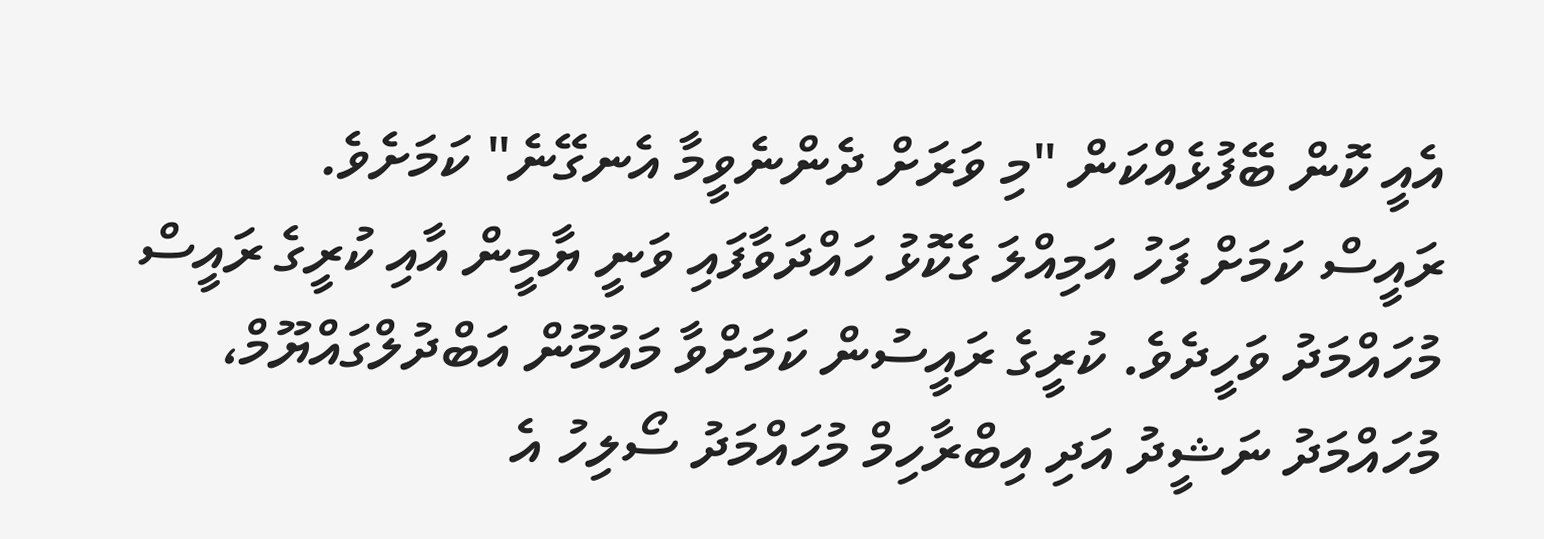އެއީ ކޮން ބޭފުޅެއްކަން "މި ވަރަށް ދެންނެވީމާ އެނގޭނެ" ކަމަށެވެ.
ރައީސް ކަމަށް ފަހު އަމިއްލަ ގެކޮޅު ހައްދަވާފައި ވަނީ ޔާމީން އާއި ކުރީގެ ރައީސް މުހައްމަދު ވަހީދެވެ. ކުރީގެ ރައީސުން ކަމަށްވާ މައުމޫން އަބްދުލްގައްޔޫމް، މުހައްމަދު ނަޝީދު އަދި އިބްރާހިމް މުހައްމަދު ސޯލިހު އެ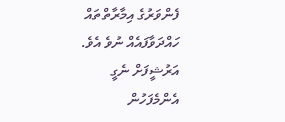ފެންވަރުގެ އިމާރާތްތައް ހައްދަވާފައެއް ނުވެ އެވެ.
އަރުޝީފަށް ނެގީ
އެންމެފަހުން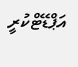އަޕްޑޭޓްކުރީ